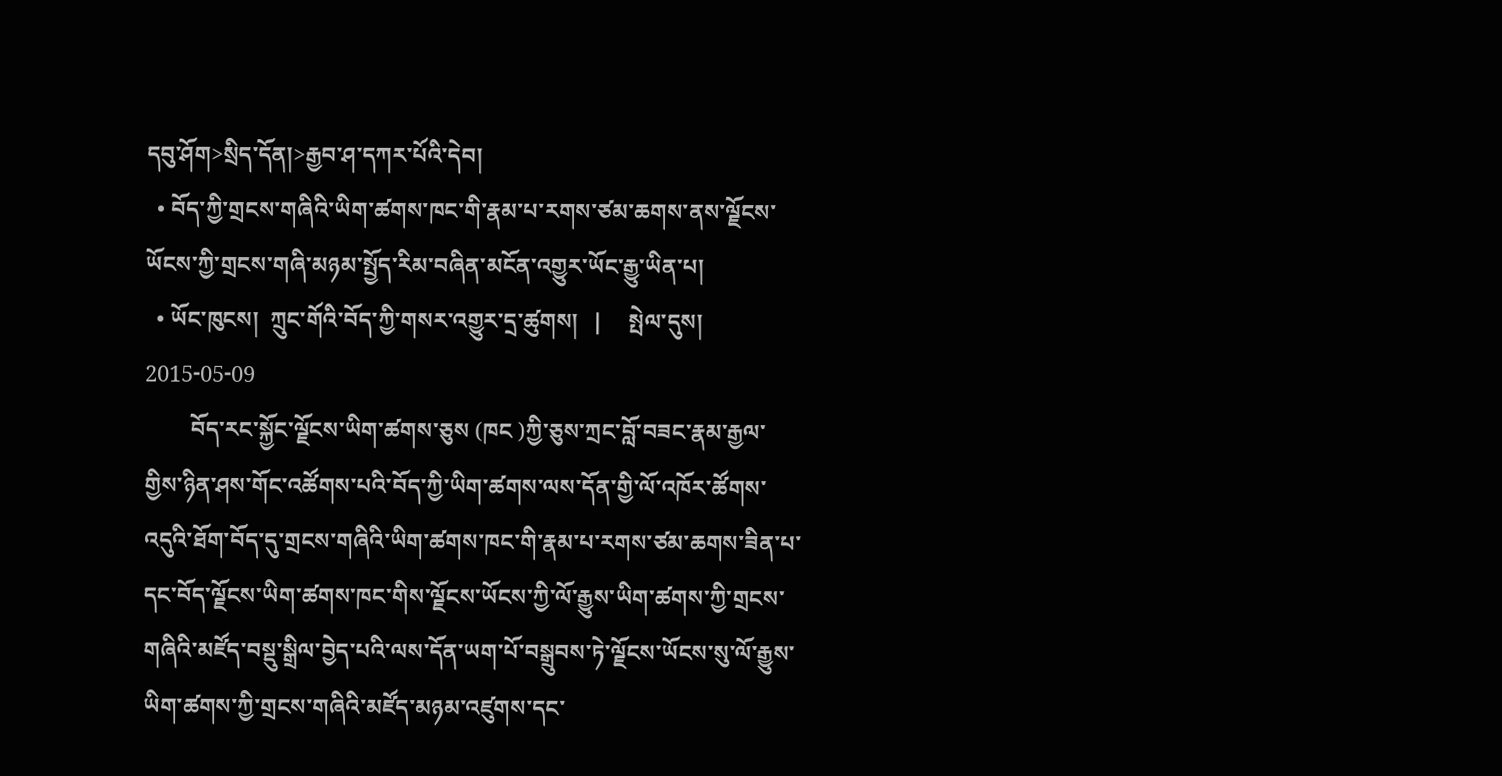དབུ་ཤོག>སྲིད་དོན།>རྒྱབ་ཤ་དཀར་པོའི་དེབ།
  • བོད་ཀྱི་གྲངས་གཞིའི་ཡིག་ཚགས་ཁང་གི་རྣམ་པ་རགས་ཙམ་ཆགས་ནས་ལྗོངས་ཡོངས་ཀྱི་གྲངས་གཞི་མཉམ་སྤྱོད་རིམ་བཞིན་མངོན་འགྱུར་ཡོང་རྒྱུ་ཡིན་པ།
  • ཡོང་ཁུངས།  ཀྲུང་གོའི་བོད་ཀྱི་གསར་འགྱུར་དྲ་ཚུགས།   |     སྤེལ་དུས།  2015-05-09
        བོད་རང་སྐྱོང་ལྗོངས་ཡིག་ཚགས་ཅུས (ཁང )ཀྱི་ཅུས་ཀྲང་བློ་བཟང་རྣམ་རྒྱལ་གྱིས་ཉིན་ཤས་གོང་འཚོགས་པའི་བོད་ཀྱི་ཡིག་ཚགས་ལས་དོན་གྱི་ལོ་འཁོར་ཚོགས་འདུའི་ཐོག་བོད་དུ་གྲངས་གཞིའི་ཡིག་ཚགས་ཁང་གི་རྣམ་པ་རགས་ཙམ་ཆགས་ཟིན་པ་དང་བོད་ལྗོངས་ཡིག་ཚགས་ཁང་གིས་ལྗོངས་ཡོངས་ཀྱི་ལོ་རྒྱུས་ཡིག་ཚགས་ཀྱི་གྲངས་གཞིའི་མཛོད་བསྡུ་སྒྲིལ་བྱེད་པའི་ལས་དོན་ཡག་པོ་བསྒྲུབས་ཏེ་ལྗོངས་ཡོངས་སུ་ལོ་རྒྱུས་ཡིག་ཚགས་ཀྱི་གྲངས་གཞིའི་མཛོད་མཉམ་འཛུགས་དང་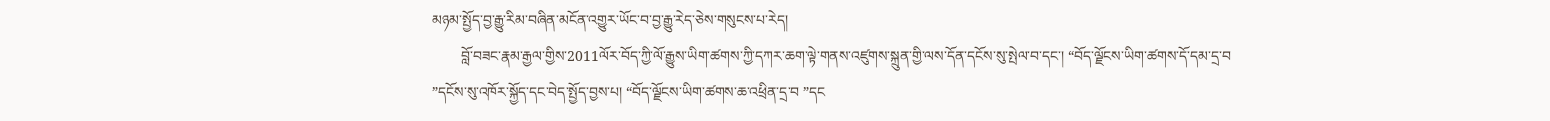མཉམ་སྤྱོད་བྱ་རྒྱུ་རིམ་བཞིན་མངོན་འགྱུར་ཡོང་བ་བྱ་རྒྱུ་རེད་ཅེས་གསུངས་པ་རེད།
        བློ་བཟང་རྣམ་རྒྱལ་གྱིས་2011ལོར་བོད་ཀྱི་ལོ་རྒྱུས་ཡིག་ཚགས་ཀྱི་དཀར་ཆག་ལྟེ་གནས་འཛུགས་སྐྲུན་གྱི་ལས་དོན་དངོས་སུ་སྤེལ་བ་དང་། “བོད་ལྗོངས་ཡིག་ཚགས་དོ་དམ་དྲ་བ ”དངོས་སུ་འཁོར་སྐྱོད་དང་བེད་སྤྱོད་བྱས་པ། “བོད་ལྗོངས་ཡིག་ཚགས་ཆ་འཕྲིན་དྲ་བ ”དང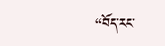“བོད་རང་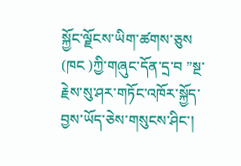སྐྱོང་ལྗོངས་ཡིག་ཚགས་ཅུས (ཁང )ཀྱི་གཞུང་དོན་དྲ་བ ”སྔ་རྗེས་སུ་ཤར་གཏོང་འཁོར་སྐྱོད་བྱས་ཡོད་ཅེས་གསུངས་ཤིང་།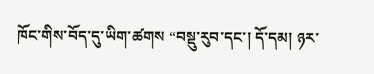ཁོང་གིས་བོད་དུ་ཡིག་ཚགས “བསྡུ་རུབ་དང་། དོ་དམ། ཉར་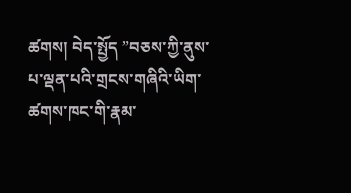ཚགས། བེད་སྤྱོད ”བཅས་ཀྱི་ནུས་པ་ལྡན་པའི་གྲངས་གཞིའི་ཡིག་ཚགས་ཁང་གི་རྣམ་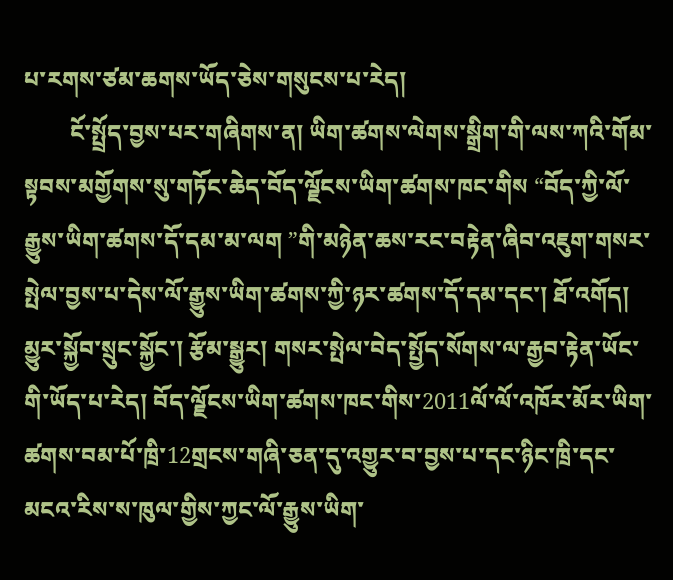པ་རགས་ཙམ་ཆགས་ཡོད་ཅེས་གསུངས་པ་རེད།
        ངོ་སྤྲོད་བྱས་པར་གཞིགས་ན། ཡིག་ཚགས་ལེགས་སྒྲིག་གི་ལས་ཀའི་གོམ་སྟབས་མགྱོགས་སུ་གཏོང་ཆེད་བོད་ལྗོངས་ཡིག་ཚགས་ཁང་གིས “བོད་ཀྱི་ལོ་རྒྱུས་ཡིག་ཚགས་དོ་དམ་མ་ལག ”གི་མཉེན་ཆས་རང་བརྟེན་ཞིབ་འཇུག་གསར་སྤེལ་བྱས་པ་དེས་ལོ་རྒྱུས་ཡིག་ཚགས་ཀྱི་ཉར་ཚགས་དོ་དམ་དང་། ཐོ་འགོད། མྱུར་སྐྱོབ་སྲུང་སྐྱོང་། རྩོམ་སྒྱུར། གསར་སྤེལ་བེད་སྤྱོད་སོགས་ལ་རྒྱབ་རྟེན་ཡོང་གི་ཡོད་པ་རེད། བོད་ལྗོངས་ཡིག་ཚགས་ཁང་གིས་2011ལོ་ལོ་འཁོར་མོར་ཡིག་ཚགས་བམ་པོ་ཁྲི་12གྲངས་གཞི་ཅན་དུ་འགྱུར་བ་བྱས་པ་དང་ཉིང་ཁྲི་དང་མངའ་རིས་ས་ཁུལ་གྱིས་ཀྱང་ལོ་རྒྱུས་ཡིག་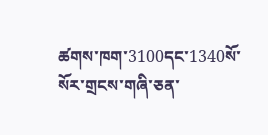ཚགས་ཁག་3100དང་1340སོ་སོར་གྲངས་གཞི་ཅན་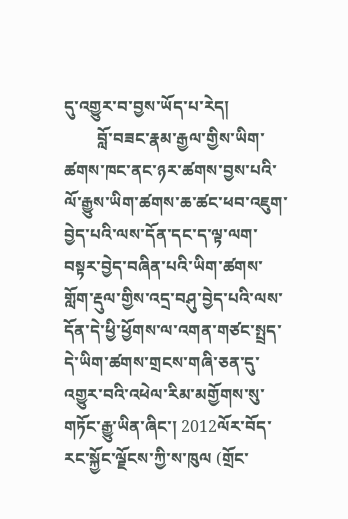དུ་འགྱུར་བ་བྱས་ཡོད་པ་རེད།
        བློ་བཟང་རྣམ་རྒྱལ་གྱིས་ཡིག་ཚགས་ཁང་ནང་ཉར་ཚགས་བྱས་པའི་ལོ་རྒྱུས་ཡིག་ཚགས་ཆ་ཚང་ཕབ་འཇུག་བྱེད་པའི་ལས་དོན་དང་ད་ལྟ་ལག་བསྟར་བྱེད་བཞིན་པའི་ཡིག་ཚགས་གློག་རྡུལ་གྱིས་འདྲ་བཤུ་བྱེད་པའི་ལས་དོན་དེ་ཕྱི་ཕྱོགས་ལ་འགན་གཙང་སྤྲད་དེ་ཡིག་ཚགས་གྲངས་གཞི་ཅན་དུ་འགྱུར་བའི་འཕེལ་རིམ་མགྱོགས་སུ་གཏོང་རྒྱུ་ཡིན་ཞིང་། 2012ལོར་བོད་རང་སྐྱོང་ལྗོངས་ཀྱི་ས་ཁུལ (གྲོང་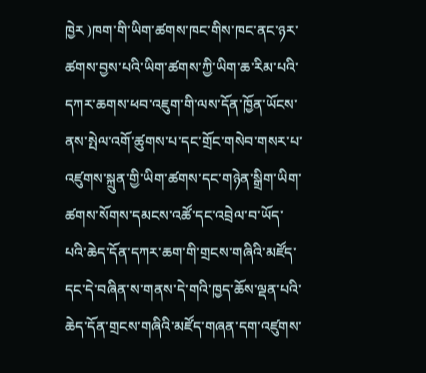ཁྱེར )ཁག་གི་ཡིག་ཚགས་ཁང་གིས་ཁང་ནང་ཉར་ཚགས་བྱས་པའི་ཡིག་ཚགས་ཀྱི་ཡིག་ཆ་རིམ་པའི་དཀར་ཆགས་ཕབ་འཇུག་གི་ལས་དོན་ཁྱོན་ཡོངས་ནས་སྤེལ་འགོ་ཚུགས་པ་དང་གྲོང་གསེབ་གསར་པ་འཛུགས་སྐྲུན་གྱི་ཡིག་ཚགས་དང་གཉེན་སྒྲིག་ཡིག་ཚགས་སོགས་དམངས་འཚོ་དང་འབྲེལ་བ་ཡོད་པའི་ཆེད་དོན་དཀར་ཆག་གི་གྲངས་གཞིའི་མཛོད་དང་དེ་བཞིན་ས་གནས་དེ་གའི་ཁྱད་ཆོས་ལྡན་པའི་ཆེད་དོན་གྲངས་གཞིའི་མཛོད་གཞན་དག་འཛུགས་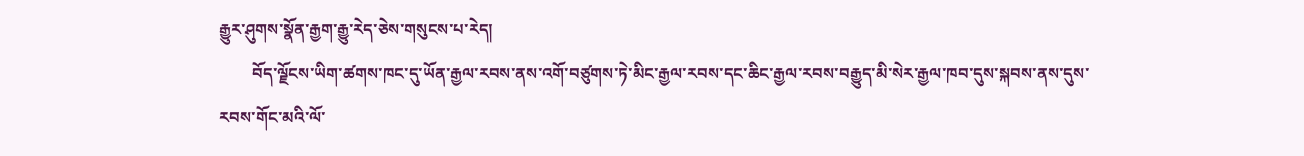རྒྱུར་ཤུགས་སྣོན་རྒྱག་རྒྱུ་རེད་ཅེས་གསུངས་པ་རེད།
        བོད་ལྗོངས་ཡིག་ཚགས་ཁང་དུ་ཡོན་རྒྱལ་རབས་ནས་འགོ་བཙུགས་ཏེ་མིང་རྒྱལ་རབས་དང་ཆིང་རྒྱལ་རབས་བརྒྱུད་མི་སེར་རྒྱལ་ཁབ་དུས་སྐབས་ནས་དུས་རབས་གོང་མའི་ལོ་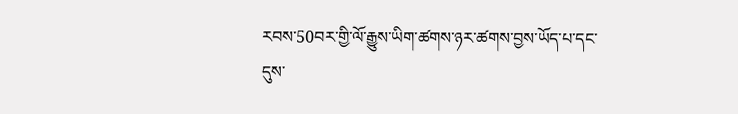རབས་50བར་གྱི་ལོ་རྒྱུས་ཡིག་ཚགས་ཉར་ཚགས་བྱས་ཡོད་པ་དང་དུས་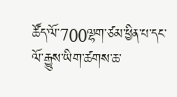ཚོད་ལོ་700ལྷག་ཙམ་ཕྱིན་པ་དང་ལོ་རྒྱུས་ཡིག་ཚགས་ཆ་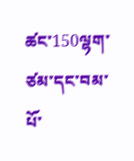ཚང་150ལྷག་ཙམ་དང་བམ་པོ་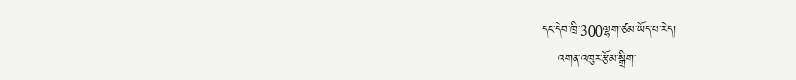དང་དེབ་ཁྲི་300ལྷག་ཙམ་ཡོད་པ་རེད།
    འགན་འཁུར་རྩོམ་སྒྲིག་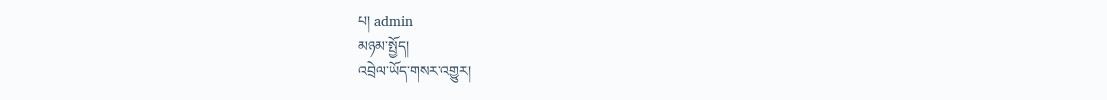པ། admin
མཉམ་སྤྱོད།
འབྲེལ་ཡོད་གསར་འགྱུར།